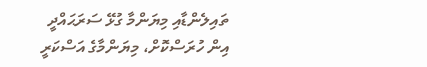ތައިލެންޑާއި މިޔަންމާ ގުޅޭ ސަރަޙައްދީ އިން ހުރަސްކޮށް، މިޔަންމާގެ އަސްކަރީ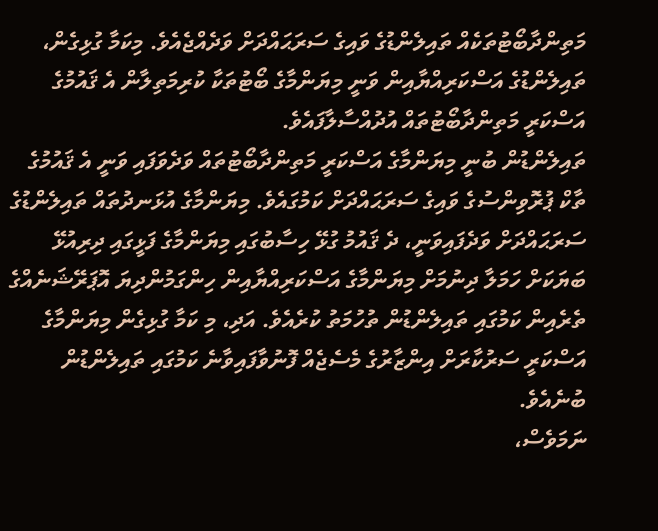މަތިންދާބޯޓުތަކެއް ތައިލެންޑުގެ ވައިގެ ސަރަޙައްދަށް ވަދެއްޖެއެވެ. މިކަމާ ގުޅިގެން، ތައިލެންޑުގެ އަސްކަރިއްޔާއިން ވަނީ މިޔަންމާގެ ބޯޓުތަކާ ކުރިމަތިލާން އެ ޤައުމުގެ އަސްކަރީ މަތިންދާބޯޓުތައް އުދުއްސާލާފައެވެ.
ތައިލެންޑުން ބުނީ މިޔަންމާގެ އަސްކަރީ މަތިންދާބޯޓުތައް ވަދެވަފައި ވަނީ އެ ޤައުމުގެ ތާކް ޕުރޮވިންސުގެ ވައިގެ ސަރަޙައްދަށް ކަމުގައެވެ. މިޔަންމާގެ އުޅަނދުތައް ތައިލެންޑުގެ ސަރަޙައްދަށް ވަދެފައިވަނީ، ދެ ޤައުމު ގުޅޭ ހިސާބުގައި މިޔަންމާގެ ފަޅީގައި ދިރިއުޅޭ ބަޔަކަށް ހަމަލާ ދިނުމަށް މިޔަންމާގެ އަސްކަރިއްޔާއިން ހިންގަމުންދިޔަ އޮޕަރޭޝަނެއްގެ ތެރެއިން ކަމުގައި ތައިލެންޑުން ތުހުމަތު ކުރެއެވެ. އަދި، މި ކަމާ ގުޅިގެން މިޔަންމާގެ އަސްކަރީ ސަރުކާރަށް އިންޒާރުގެ މެސެޖެއް ފޮނުވާފައިވާނެ ކަމުގައި ތައިލެންޑުން ބުނެއެވެ.
ނަމަވެސް،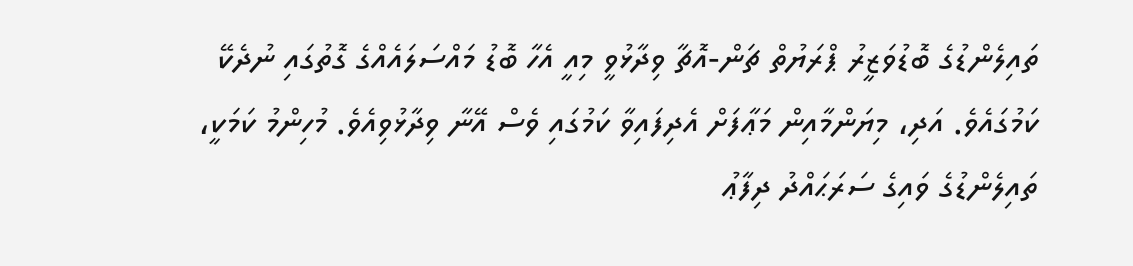ތައިލެންޑުގެ ބޮޑުވަޒީރު ޕްރަޔުތް ޗަން-އޮޗާ ވިދާޅުވީ މިއީ އެހާ ބޮޑު މައްސަލައެއްގެ ގޮތުގައި ނުދެކޭ ކަމުގައެވެ. އަދި، މިޔަންމާއިން މަޢާފަށް އެދިފައިވާ ކަމުގައި ވެސް އޭނާ ވިދާޅުވިއެވެ. މުހިންމު ކަމަކީ، ތައިލެންޑުގެ ވައިގެ ސަރަޙައްދު ދިފާޢު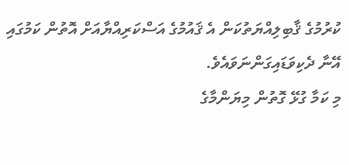ކުރުމުގެ ޤާބިލިއްޔަތުކަން އެ ޤައުމުގެ އަސްކަރިއްޔާއަށް އޮތުން ކަމުގައި އޭނާ ދެކިވަޑައިގަންނަވައެވެ.
މި ކަމާ ގުޅޭ ގޮތުން މިޔަންމާގެ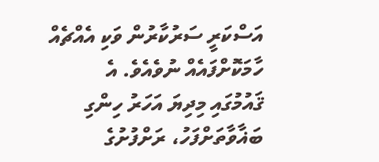އަސްކަރީ ސަރުކާރުން ވަކި އެއްޗެއް ހާމަކޮށްފައެއް ނުވެއެވެ. އެ ޤައުމުގައި މިދިޔަ އަހަރު ހިންގި ބަޣާވާތަށްފަހު، ރަށްފުށުގެ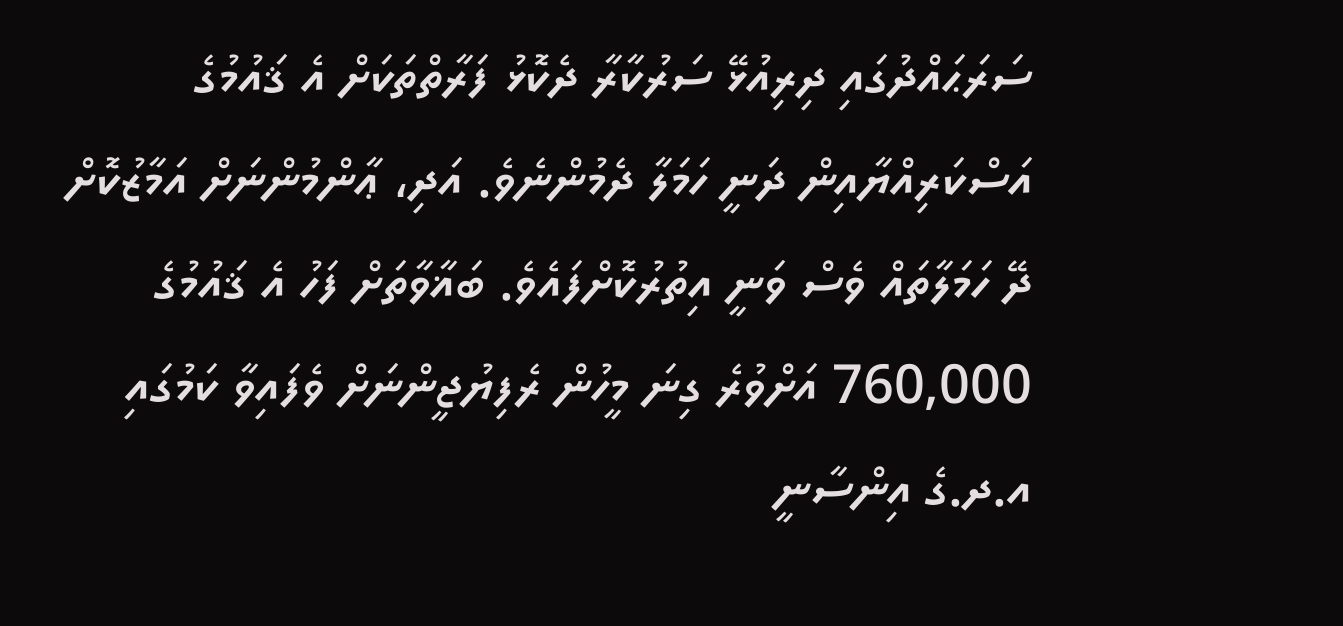ސަރަޙައްދުގައި ދިރިއުޅޭ ސަރުކާރާ ދެކޮޅު ފަރާތްތަކަށް އެ ޤައުމުގެ އަސްކަރިއްޔާއިން ދަނީ ހަމަލާ ދެމުންނެވެ. އަދި، ޢާންމުންނަށް އަމާޒުކޮށް ދޭ ހަމަލާތައް ވެސް ވަނީ އިތުރުކޮށްފައެވެ. ބަޣާވާތަށް ފަހު އެ ޤައުމުގެ 760,000 އަށްވުރެ ގިނަ މީހުން ރެފިޔުޖީންނަށް ވެފައިވާ ކަމުގައި އ.ދ.ގެ އިންސާނީ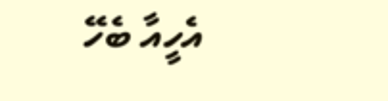އެހީއާ ބެހޭ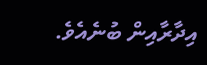އިދާރާއިން ބުނެއެވެ.